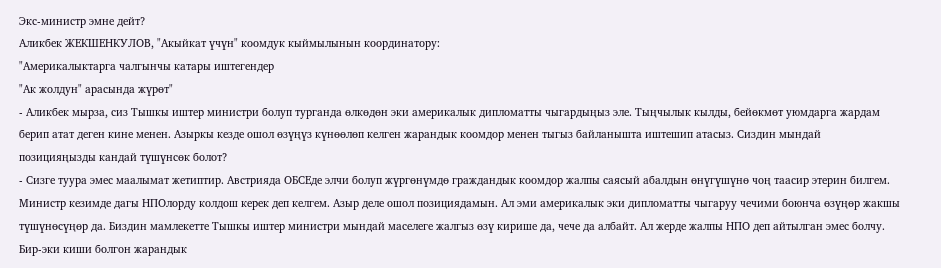Экс-министр эмне дейт?
Аликбек ЖЕКШЕНКУЛОВ, "Акыйкат үчүн" коомдук кыймылынын координатору:
"Америкалыктарга чалгынчы катары иштегендер
"Ак жолдун" арасында жүрөт"
- Аликбек мырза, сиз Тышкы иштер министри болуп турганда өлкөдөн эки америкалык дипломатты чыгардыңыз эле. Тыңчылык кылды, бейөкмөт уюмдарга жардам берип атат деген кине менен. Азыркы кезде ошол өзүңүз күнөөлөп келген жарандык коомдор менен тыгыз байланышта иштешип атасыз. Сиздин мындай позицияңызды кандай түшүнсөк болот?
- Сизге туура эмес маалымат жетиптир. Австрияда ОБСЕде элчи болуп жүргөнүмдө граждандык коомдор жалпы саясый абалдын өнүгүшүнө чоң таасир этерин билгем. Министр кезимде дагы НПОлорду колдош керек деп келгем. Азыр деле ошол позициядамын. Ал эми америкалык эки дипломатты чыгаруу чечими боюнча өзүңөр жакшы түшүнөсүңөр да. Биздин мамлекетте Тышкы иштер министри мындай маселеге жалгыз өзү кирише да, чече да албайт. Ал жерде жалпы НПО деп айтылган эмес болчу. Бир-эки киши болгон жарандык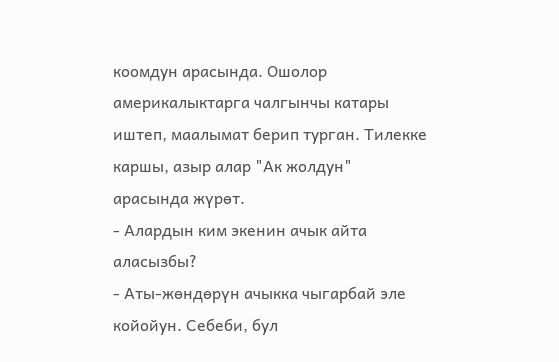коомдун арасында. Ошолор америкалыктарга чалгынчы катары иштеп, маалымат берип турган. Тилекке каршы, азыр алар "Ак жолдун" арасында жүрөт.
- Алардын ким экенин ачык айта аласызбы?
- Аты-жөндөрүн ачыкка чыгарбай эле койойун. Себеби, бул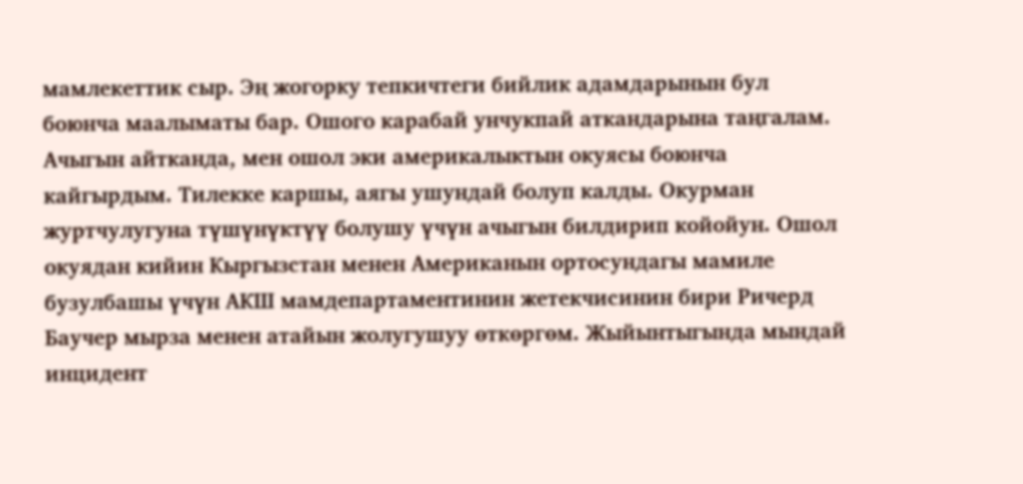мамлекеттик сыр. Эң жогорку тепкичтеги бийлик адамдарынын бул боюнча маалыматы бар. Ошого карабай унчукпай аткандарына таңгалам.
Ачыгын айтканда, мен ошол эки америкалыктын окуясы боюнча кайгырдым. Тилекке каршы, аягы ушундай болуп калды. Окурман журтчулугуна түшүнүктүү болушу үчүн ачыгын билдирип койойун. Ошол окуядан кийин Кыргызстан менен Американын ортосундагы мамиле бузулбашы үчүн АКШ мамдепартаментинин жетекчисинин бири Ричерд Баучер мырза менен атайын жолугушуу өткөргөм. Жыйынтыгында мындай инцидент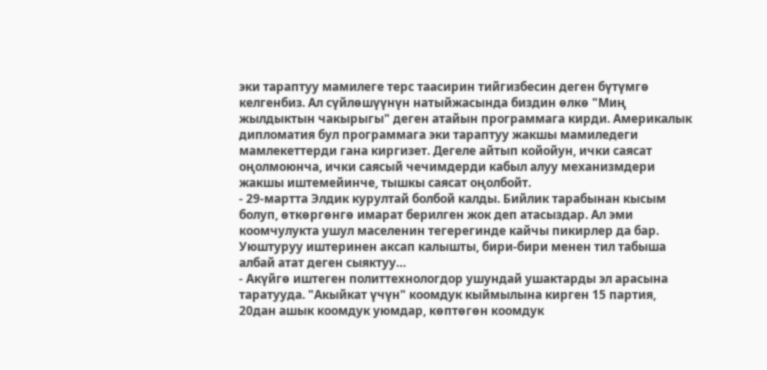эки тараптуу мамилеге терс таасирин тийгизбесин деген бүтүмгө келгенбиз. Ал сүйлөшүүнүн натыйжасында биздин өлкө "Миң жылдыктын чакырыгы" деген атайын программага кирди. Америкалык дипломатия бул программага эки тараптуу жакшы мамиледеги мамлекеттерди гана киргизет. Дегеле айтып койойун, ички саясат оңолмоюнча, ички саясый чечимдерди кабыл алуу механизмдери жакшы иштемейинче, тышкы саясат оңолбойт.
- 29-мартта Элдик курултай болбой калды. Бийлик тарабынан кысым болуп, өткөргөнгө имарат берилген жок деп атасыздар. Ал эми коомчулукта ушул маселенин тегерегинде кайчы пикирлер да бар. Уюштуруу иштеринен аксап калышты, бири-бири менен тил табыша албай атат деген сыяктуу…
- Акүйгө иштеген политтехнологдор ушундай ушактарды эл арасына таратууда. "Акыйкат үчүн" коомдук кыймылына кирген 15 партия, 20дан ашык коомдук уюмдар, көптөгөн коомдук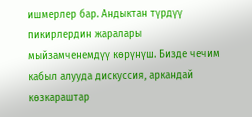ишмерлер бар. Андыктан түрдүү пикирлердин жаралары мыйзамченемдүү көрүнүш. Бизде чечим кабыл алууда дискуссия, аркандай көзкараштар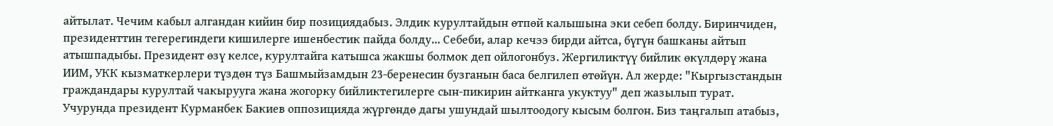айтылат. Чечим кабыл алгандан кийин бир позициядабыз. Элдик курултайдын өтпөй калышына эки себеп болду. Биринчиден, президенттин тегерегиндеги кишилерге ишенбестик пайда болду... Себеби, алар кечээ бирди айтса, бүгүн башканы айтып атышпадыбы. Президент өзү келсе, курултайга катышса жакшы болмок деп ойлогонбуз. Жергиликтүү бийлик өкүлдөрү жана ИИМ, УКК кызматкерлери түздөн түз Башмыйзамдын 23-беренесин бузганын баса белгилеп өтөйүн. Ал жерде: "Кыргызстандын граждандары курултай чакырууга жана жогорку бийликтегилерге сын-пикирин айтканга укуктуу" деп жазылып турат. Учурунда президент Курманбек Бакиев оппозицияда жүргөндө дагы ушундай шылтоодогу кысым болгон. Биз таңгалып атабыз,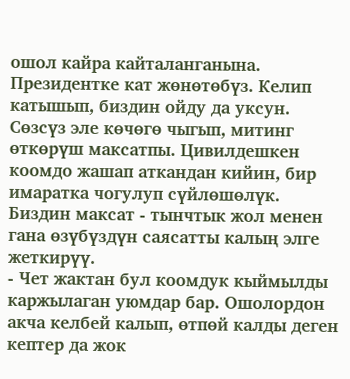ошол кайра кайталанганына.
Президентке кат жөнөтөбүз. Келип катышып, биздин ойду да уксун. Сөзсүз эле көчөгө чыгып, митинг өткөрүш максатпы. Цивилдешкен коомдо жашап аткандан кийин, бир имаратка чогулуп сүйлөшөлүк. Биздин максат - тынчтык жол менен гана өзүбүздүн саясатты калың элге жеткирүү.
- Чет жактан бул коомдук кыймылды каржылаган уюмдар бар. Ошолордон акча келбей калып, өтпөй калды деген кептер да жок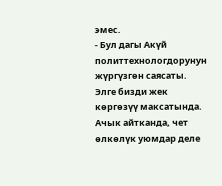эмес.
- Бул дагы Акүй политтехнологдорунун жүргүзгөн саясаты. Элге бизди жек көргөзүү максатында. Ачык айтканда, чет өлкөлүк уюмдар деле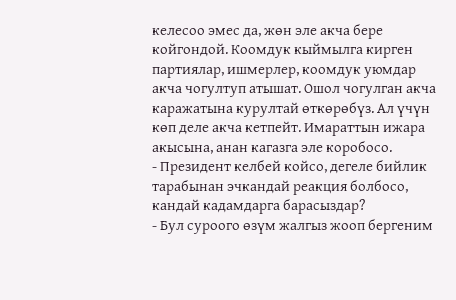келесоо эмес да, жөн эле акча бере койгондой. Коомдук кыймылга кирген партиялар, ишмерлер, коомдук уюмдар акча чогултуп атышат. Ошол чогулган акча каражатына курултай өткөрөбүз. Ал үчүн көп деле акча кетпейт. Имараттын ижара акысына, анан кагазга эле коробосо.
- Президент келбей койсо, дегеле бийлик тарабынан эчкандай реакция болбосо, кандай кадамдарга барасыздар?
- Бул суроого өзүм жалгыз жооп бергеним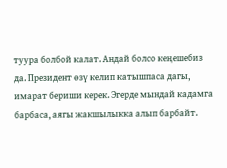туура болбой калат. Андай болсо кеңешебиз да. Президент өзү келип катышпаса дагы, имарат бериши керек. Эгерде мындай кадамга барбаса, аягы жакшылыкка алып барбайт.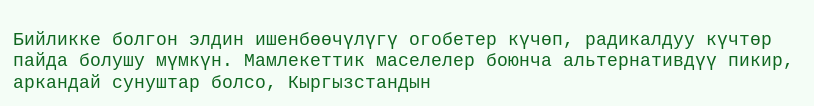Бийликке болгон элдин ишенбөөчүлүгү огобетер күчөп, радикалдуу күчтөр пайда болушу мүмкүн. Мамлекеттик маселелер боюнча альтернативдүү пикир, аркандай сунуштар болсо, Кыргызстандын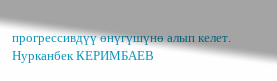прогрессивдүү өнүгүшүнө алып келет.
Нурканбек КЕРИМБАЕВ